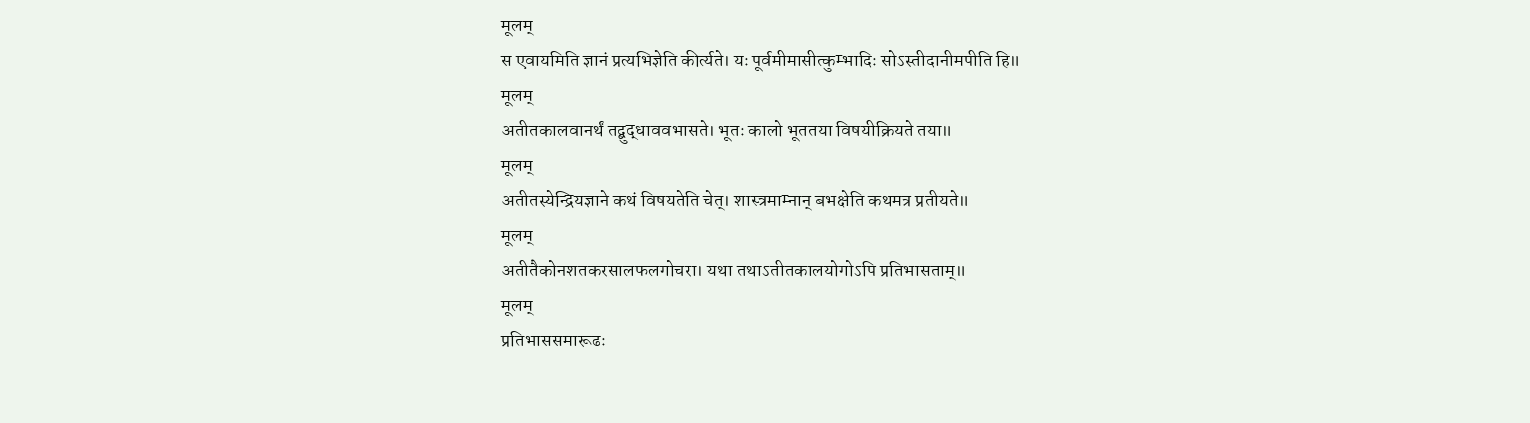मूलम्
स एवायमिति ज्ञानं प्रत्यभिज्ञेति कीर्त्यते। यः पूर्वमीमासीत्कुम्भादिः सोऽस्तीदानीमपीति हि॥
मूलम्
अतीतकालवानर्थं तद्बुद्धाववभासते। भूतः कालो भूततया विषयीक्रियते तया॥
मूलम्
अतीतस्येन्द्रियज्ञाने कथं विषयतेति चेत्। शास्त्रमाम्नान् बभक्षेति कथमत्र प्रतीयते॥
मूलम्
अतीतैकोनशतकरसालफलगोचरा। यथा तथाऽतीतकालयोगोऽपि प्रतिभासताम्॥
मूलम्
प्रतिभाससमारूढः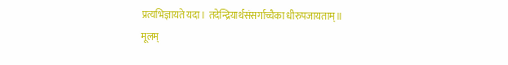प्रत्यभिज्ञायते यदा। तदेन्द्रियार्थसंसर्गाच्चैका धीरुपजायताम्॥
मूलम्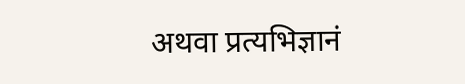अथवा प्रत्यभिज्ञानं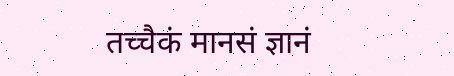तच्चैकं मानसं ज्ञानं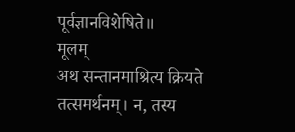पूर्वज्ञानविशेषिते॥
मूलम्
अथ सन्तानमाश्रित्य क्रियते तत्समर्थनम्। न, तस्य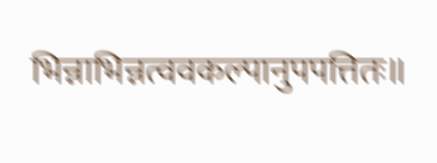भिन्नाभिन्नत्ववकल्पानुपपत्तितः॥